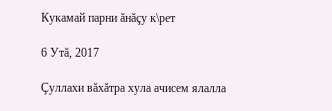Кукамай парни ăнăçу к\рет

6 Утă, 2017

Çуллахи вăхăтра хула ачисем ялалла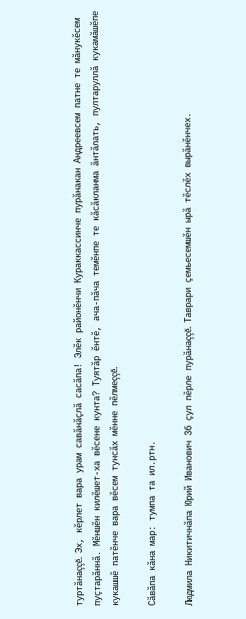туртăнаççĕ. Эх, кĕрлет вара урам савăнăçлă сасăпа! Элĕк районĕнчи Кураккассинче пурăнакан Андреевсем патне те мăнукĕсем пуçтарăннă. Мĕншĕн килĕшет-ха вĕсене кунта? Туятăр ĕнтĕ, ача-пăча темĕнпе те кăсăкланма ăнтăлать, пултаруллă кукамăшĕпе кукашшĕ патĕнче вара вĕсем тунсăх мĕнне пĕлмеççĕ.

Сăвăпа кăна мар: тумпа та ил.ртн.

Людмила Никитичнăпа Юрий Иванович 36 çул пĕрле пурăнаççĕ. Таврари çемьесемшĕн ырă тĕслĕх вырăнĕнчех.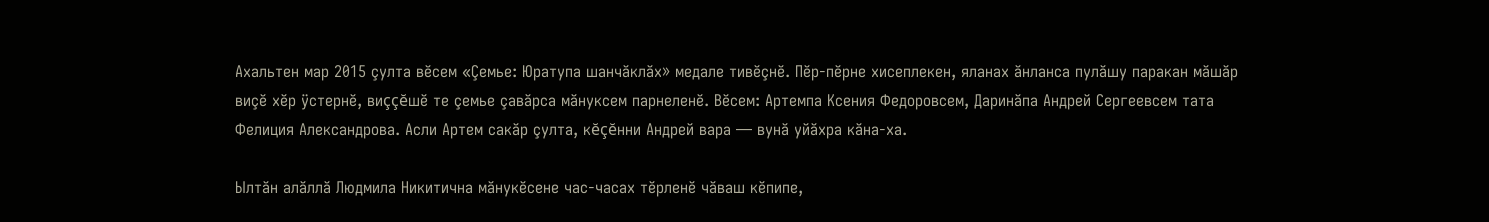Ахальтен мар 2015 çулта вĕсем «Çемье: Юратупа шанчăклăх» медале тивĕçнĕ. Пĕр-пĕрне хисеплекен, яланах ăнланса пулăшу паракан мăшăр виçĕ хĕр ÿстернĕ, виççĕшĕ те çемье çавăрса мăнуксем парнеленĕ. Вĕсем: Артемпа Ксения Федоровсем, Даринăпа Андрей Сергеевсем тата Фелиция Александрова. Асли Артем сакăр çулта, кĕçĕнни Андрей вара — вунă уйăхра кăна-ха.

Ылтăн алăллă Людмила Никитична мăнукĕсене час-часах тĕрленĕ чăваш кĕпипе,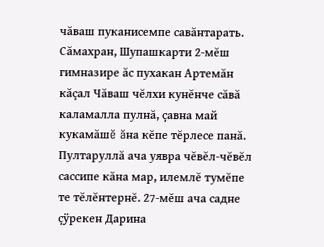чăваш пуканисемпе савăнтарать. Сăмахран, Шупашкарти 2-мĕш гимназире ăс пухакан Артемăн кăçал Чăваш чĕлхи кунĕнче сăвă каламалла пулнă, çавна май кукамăшĕ ăна кĕпе тĕрлесе панă. Пултаруллă ача уявра чĕвĕл-чĕвĕл сассипе кăна мар, илемлĕ тумĕпе те тĕлĕнтернĕ. 27-мĕш ача садне çÿрекен Дарина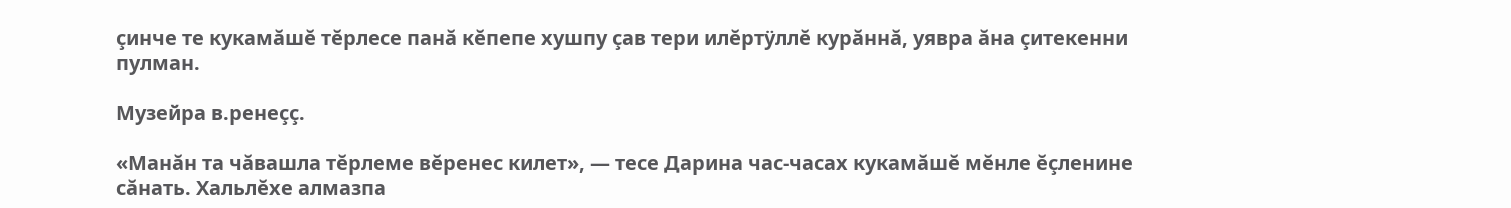çинче те кукамăшĕ тĕрлесе панă кĕпепе хушпу çав тери илĕртÿллĕ курăннă, уявра ăна çитекенни пулман.

Музейра в.ренеçç.

«Манăн та чăвашла тĕрлеме вĕренес килет», — тесе Дарина час-часах кукамăшĕ мĕнле ĕçленине сăнать. Хальлĕхе алмазпа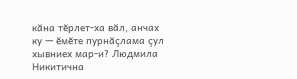кăна тĕрлет-ха вăл, анчах ку — ĕмĕте пурнăçлама çул хывниех мар-и? Людмила Никитична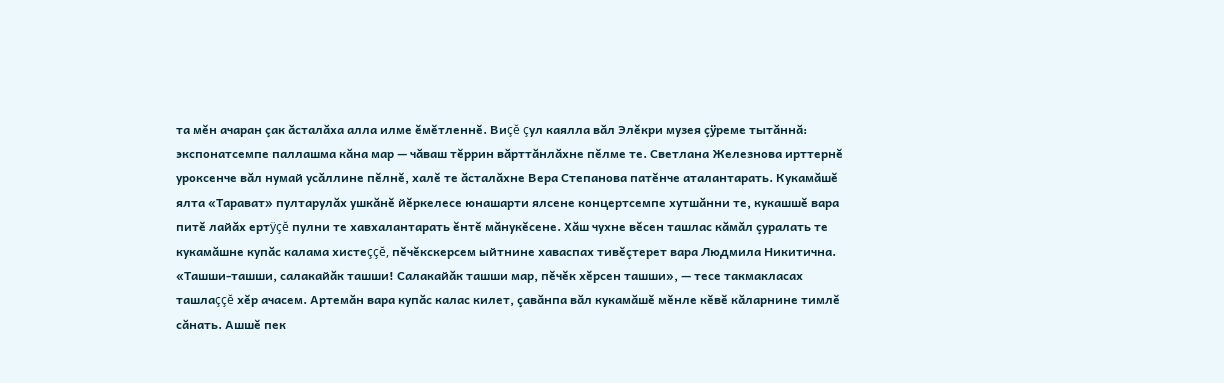та мĕн ачаран çак ăсталăха алла илме ĕмĕтленнĕ. Виçĕ çул каялла вăл Элĕкри музея çÿреме тытăннă: экспонатсемпе паллашма кăна мар — чăваш тĕррин вăрттăнлăхне пĕлме те. Светлана Железнова ирттернĕ уроксенче вăл нумай усăллине пĕлнĕ, халĕ те ăсталăхне Вера Степанова патĕнче аталантарать. Кукамăшĕ ялта «Тарават» пултарулăх ушкăнĕ йĕркелесе юнашарти ялсене концертсемпе хутшăнни те, кукашшĕ вара питĕ лайăх ертÿçĕ пулни те хавхалантарать ĕнтĕ мăнукĕсене. Хăш чухне вĕсен ташлас кăмăл çуралать те кукамăшне купăс калама хистеççĕ, пĕчĕкскерсем ыйтнине хаваспах тивĕçтерет вара Людмила Никитична. «Ташши-ташши, салакайăк ташши! Салакайăк ташши мар, пĕчĕк хĕрсен ташши», — тесе такмакласах ташлаççĕ хĕр ачасем. Артемăн вара купăс калас килет, çавăнпа вăл кукамăшĕ мĕнле кĕвĕ кăларнине тимлĕ сăнать. Ашшĕ пек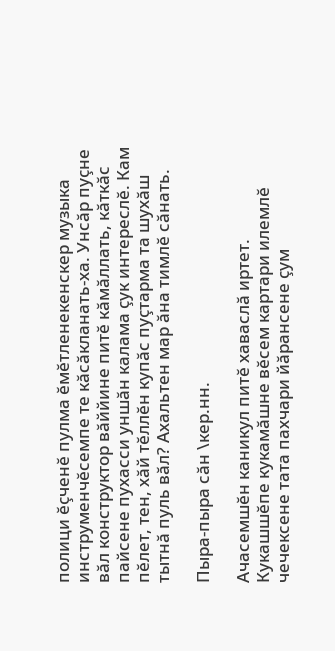полици ĕçченĕ пулма ĕмĕтленекенскер музыка инструменчĕсемпе те кăсăкланать-ха. Унсăр пуçне вăл конструктор вăййине питĕ кăмăллать, кăткăс пайсене пухасси уншăн калама çук интереслĕ. Кам пĕлет, тен, хăй тĕллĕн купăс пуçтарма та шухăш тытнă пуль вăл? Ахальтен мар ăна тимлĕ сăнать.

Пыра-пыра сăн \кер.нн.

Ачасемшĕн каникул питĕ хаваслă иртет. Кукашшĕпе кукамăшне вĕсем картари илемлĕ чечексене тата пахчари йăрансене çум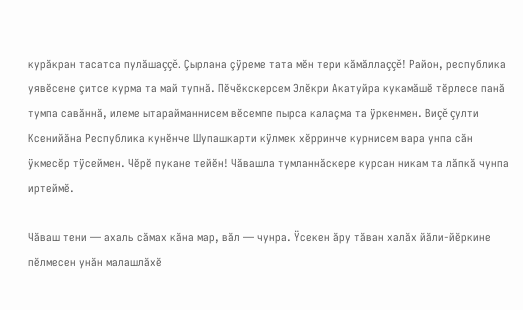курăкран тасатса пулăшаççĕ. Çырлана çÿреме тата мĕн тери кăмăллаççĕ! Район, республика уявĕсене çитсе курма та май тупнă. Пĕчĕкскерсем Элĕкри Акатуйра кукамăшĕ тĕрлесе панă тумпа савăннă, илеме ытарайманнисем вĕсемпе пырса калаçма та ÿркенмен. Виçĕ çулти Ксенийăна Республика кунĕнче Шупашкарти кÿлмек хĕрринче курнисем вара унпа сăн ÿкмесĕр тÿсеймен. Чĕрĕ пукане тейĕн! Чăвашла тумланнăскере курсан никам та лăпкă чунпа иртеймĕ.

Чăваш тени — ахаль сăмах кăна мар, вăл — чунра. Ÿсекен ăру тăван халăх йăли-йĕркине пĕлмесен унăн малашлăхĕ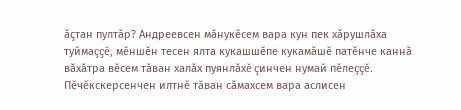ăçтан пултăр? Андреевсен мăнукĕсем вара кун пек хăрушлăха туймаççĕ, мĕншĕн тесен ялта кукашшĕпе кукамăшĕ патĕнче каннă вăхăтра вĕсем тăван халăх пуянлăхĕ çинчен нумай пĕлеççĕ. Пĕчĕкскерсенчен илтнĕ тăван сăмахсем вара аслисен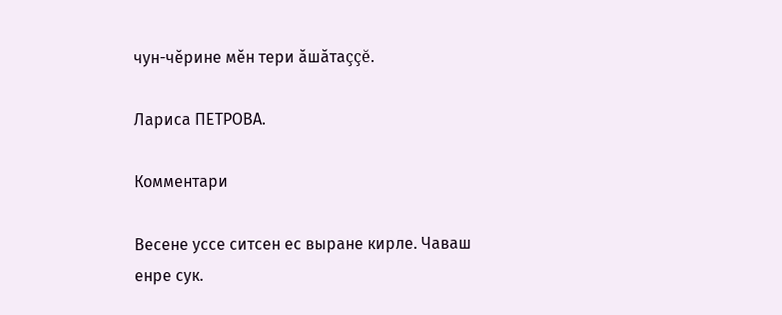чун-чĕрине мĕн тери ăшăтаççĕ.

Лариса ПЕТРОВА.

Комментари

Весене уссе ситсен ес выране кирле. Чаваш енре сук.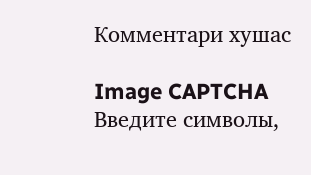Комментари хушас

Image CAPTCHA
Введите символы,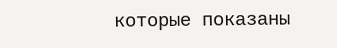которые показаны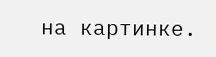на картинке.